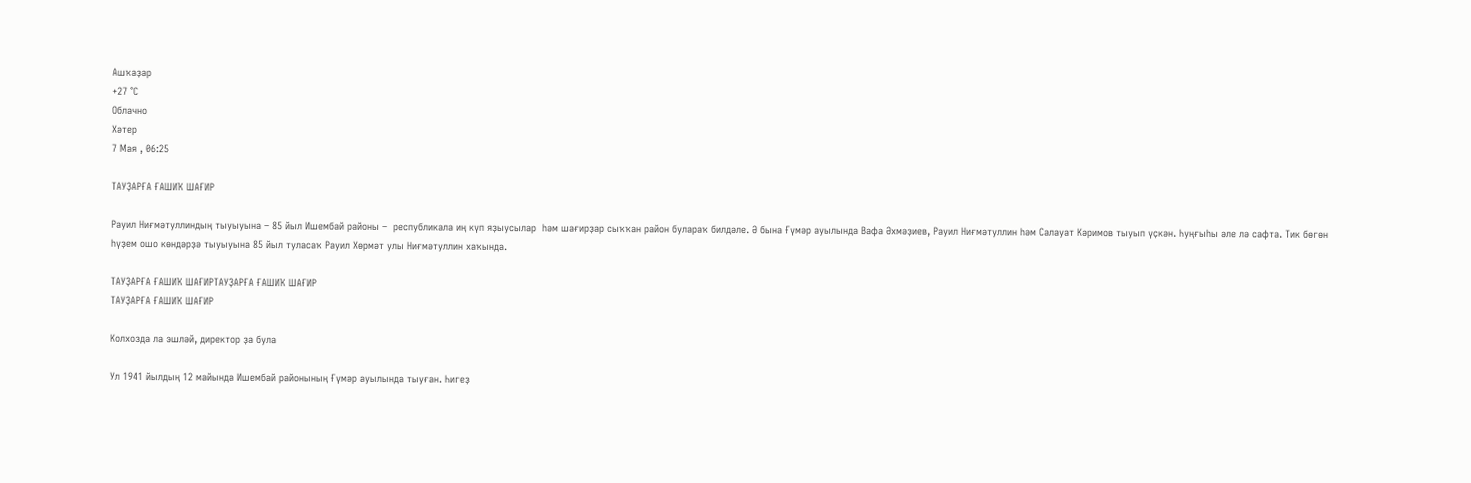Ашҡаҙар
+27 °С
Облачно
Хәтер
7 Мая , 06:25

ТАУҘАРҒА ҒАШИҠ ШАҒИР

Рауил Ниғмәтуллиндың тыуыуына – 85 йыл Ишембай районы –  республикала иң күп яҙыусылар  һәм шағирҙар сыҡҡан район булараҡ билдәле. Ә бына Ғүмәр ауылында Вафа Әхмәҙиев, Рауил Ниғмәтуллин һәм Салауат Кәримов тыуып үҫкән. Һуңғыһы әле лә сафта. Тик бөгөн һүҙем ошо көндәрҙә тыуыуына 85 йыл туласаҡ Рауил Хөрмәт улы Ниғмәтуллин хаҡында.

ТАУҘАРҒА ҒАШИҠ ШАҒИРТАУҘАРҒА ҒАШИҠ ШАҒИР
ТАУҘАРҒА ҒАШИҠ ШАҒИР

Колхозда ла эшләй, директор ҙа була

Ул 1941 йылдың 12 майында Ишембай районының Ғүмәр ауылында тыуған. Һигеҙ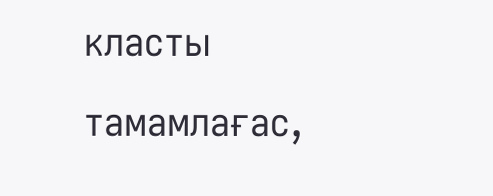класты тамамлағас,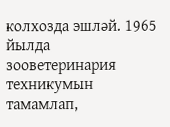колхозда эшләй. 1965 йылда зооветеринария техникумын тамамлап,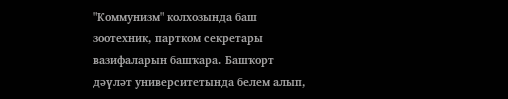"Коммунизм" колхозында баш зоотехник, партком секретары вазифаларын башҡара. Башҡорт дәүләт университетында белем алып,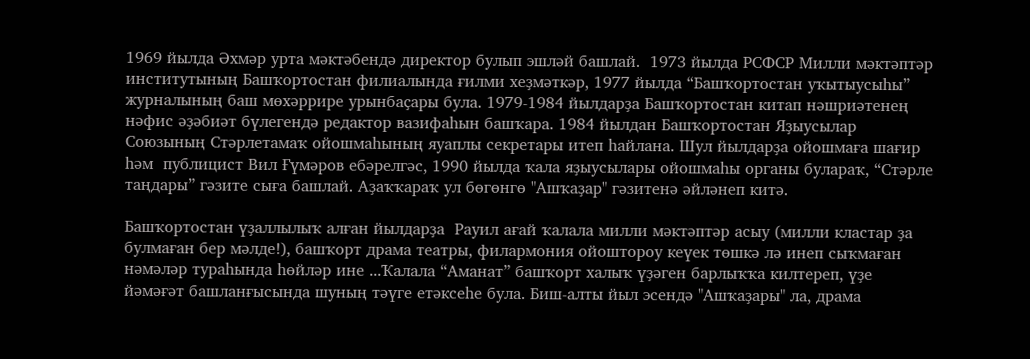1969 йылда Әхмәр урта мәктәбендә директор булып эшләй башлай.  1973 йылда РСФСР Милли мәктәптәр институтының Башҡортостан филиалында ғилми хеҙмәткәр, 1977 йылда “Башҡортостан уҡытыусыһы” журналының баш мөхәррире урынбаҫары була. 1979-1984 йылдарҙа Башҡортостан китап нәшриәтенең нәфис әҙәбиәт бүлегендә редактор вазифаһын башҡара. 1984 йылдан Башҡортостан Яҙыусылар Союзының Стәрлетамаҡ ойошмаһының яуаплы секретары итеп һайлана. Шул йылдарҙа ойошмаға шағир һәм  публицист Вил Ғүмәров ебәрелгәс, 1990 йылда ҡала яҙыусылары ойошмаһы органы булараҡ, “Стәрле таңдары” гәзите сыға башлай. Аҙаҡҡараҡ ул бөгөнгө "Ашҡаҙар" гәзитенә әйләнеп китә.

Башҡортостан үҙаллылыҡ алған йылдарҙа  Рауил ағай ҡалала милли мәктәптәр асыу (милли кластар ҙа булмаған бер мәлде!), башҡорт драма театры, филармония ойоштороу кеүек төшкә лә инеп сыҡмаған нәмәләр тураһында һөйләр ине ...Ҡалала “Аманат” башҡорт халыҡ үҙәген барлыҡҡа килтереп, үҙе йәмәғәт башланғысында шуның тәүге етәксеһе була. Биш-алты йыл эсендә "Ашҡаҙары" ла, драма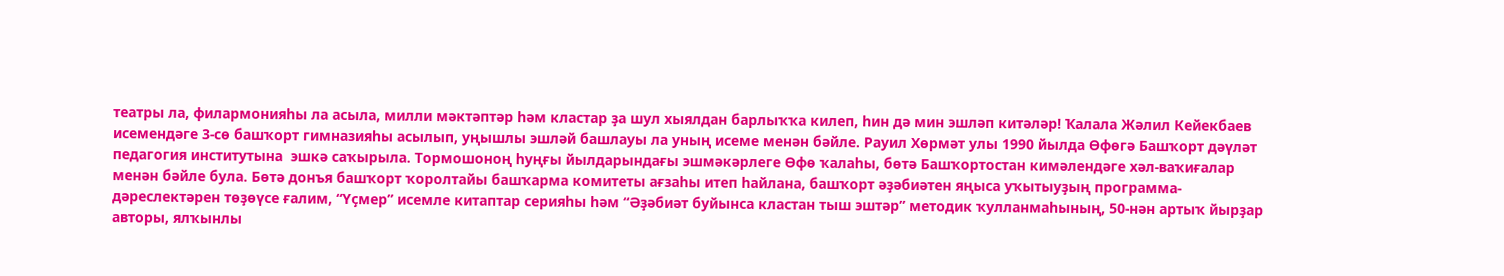театры ла, филармонияһы ла асыла, милли мәктәптәр һәм кластар ҙа шул хыялдан барлыҡҡа килеп, һин дә мин эшләп китәләр! Ҡалала Жәлил Кейекбаев исемендәге 3-сө башҡорт гимназияһы асылып, уңышлы эшләй башлауы ла уның исеме менән бәйле. Рауил Хөрмәт улы 1990 йылда Өфөгә Башҡорт дәүләт педагогия институтына  эшкә саҡырыла. Тормошоноң һуңғы йылдарындағы эшмәкәрлеге Өфө ҡалаһы, бөтә Башҡортостан кимәлендәге хәл-ваҡиғалар менән бәйле була. Бөтә донъя башҡорт ҡоролтайы башҡарма комитеты ағзаһы итеп һайлана, башҡорт әҙәбиәтен яңыса уҡытыуҙың программа-дәреслектәрен төҙөүсе ғалим, “Үҫмер” исемле китаптар серияһы һәм “Әҙәбиәт буйынса кластан тыш эштәр” методик ҡулланмаһының, 50-нән артыҡ йырҙар авторы, ялҡынлы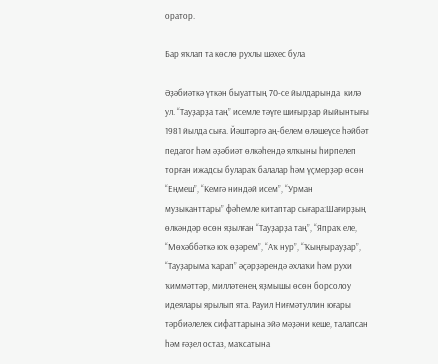оратор.

Бар яҡлап та көслө рухлы шәхес була

Әҙәбиәткә үткән быуаттың 70-се йылдарында  килә ул. “Тауҙарҙа таң” исемле тәүге шиғырҙар йыйынтығы 1981 йылда сыға. Йәштәргә аң-белем өләшеүсе һәйбәт педагог һәм әҙәбиәт өлкәһендә ялҡыны һирпелеп торған ижадсы булараҡ балалар һәм үҫмерҙәр өсөн “Еңмеш”, “Кемгә ниндәй исем”, “Урман музыканттары” фәһемле китаптар сығара:Шағирҙың өлкәндәр өсөн яҙылған “Тауҙарҙа таң”, “Япраҡ еле, “Мөхәббәткә юҡ өҙәрем”, “Аҡ нур”, “Ҡыңғырауҙар”, “Тауҙарыма ҡарап” әҫәрҙәрендә әхлаҡи һәм рухи ҡиммәттәр, милләтенең яҙмышы өсөн борсолоу идеялары ярылып ята. Рауил Ниғмәтуллин юғары тәрбиәлелек сифаттарына эйә мәҙәни кеше, талапсан һәм ғәҙел остаз, маҡсатына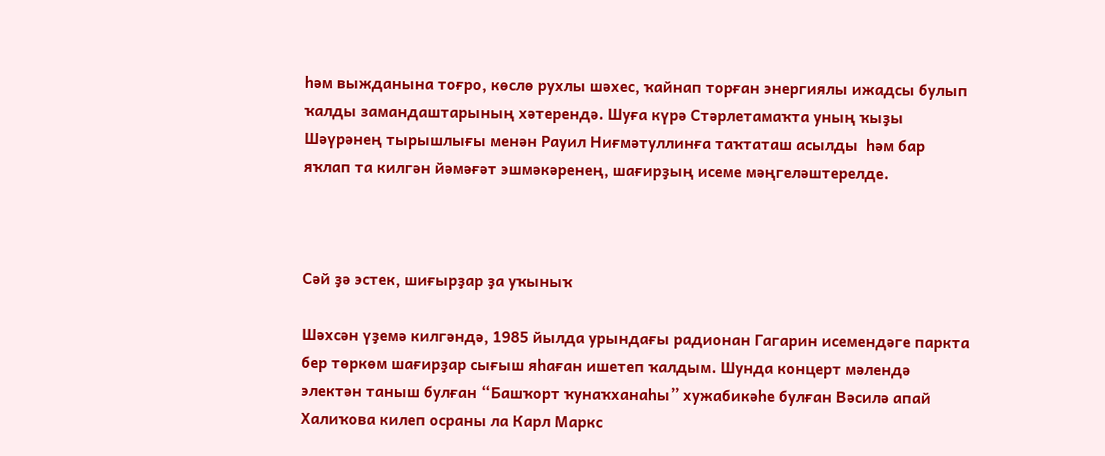һәм выжданына тоғро, көслө рухлы шәхес, ҡайнап торған энергиялы ижадсы булып ҡалды замандаштарының хәтерендә. Шуға күрә Стәрлетамаҡта уның ҡыҙы Шәүрәнең тырышлығы менән Рауил Ниғмәтуллинға таҡтаташ асылды  һәм бар яҡлап та килгән йәмәғәт эшмәкәренең, шағирҙың исеме мәңгеләштерелде.



Сәй ҙә эстек, шиғырҙар ҙа уҡыныҡ

Шәхсән үҙемә килгәндә, 1985 йылда урындағы радионан Гагарин исемендәге паркта бер төркөм шағирҙар сығыш яһаған ишетеп ҡалдым. Шунда концерт мәлендә электән таныш булған “Башҡорт ҡунаҡханаһы” хужабикәһе булған Вәсилә апай Халиҡова килеп осраны ла Карл Маркс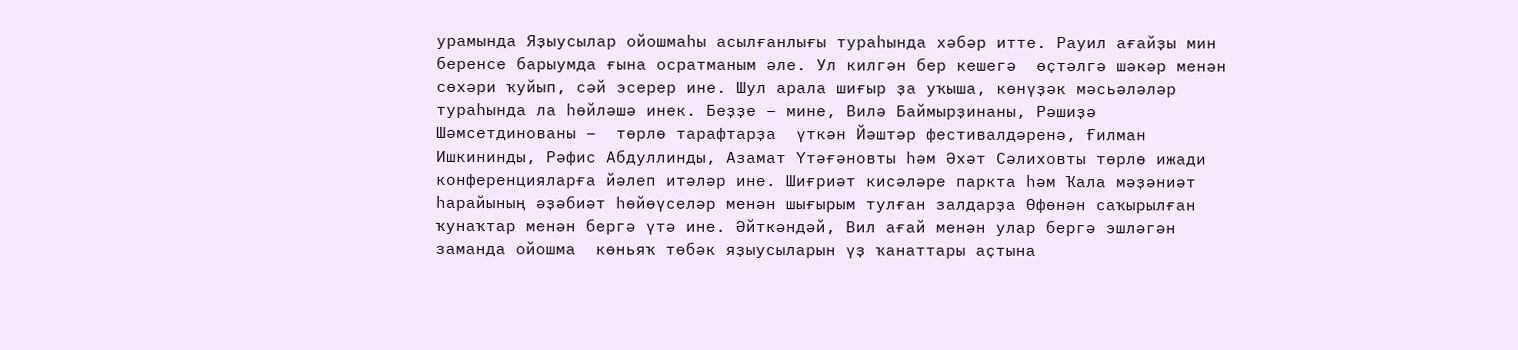урамында Яҙыусылар ойошмаһы асылғанлығы тураһында хәбәр итте. Рауил ағайҙы мин беренсе барыумда ғына осратманым әле. Ул килгән бер кешегә  өҫтәлгә шәкәр менән сөхәри ҡуйып, сәй эсерер ине. Шул арала шиғыр ҙа уҡыша, көнүҙәк мәсьәләләр тураһында ла һөйләшә инек. Беҙҙе – мине, Вилә Баймырҙинаны, Рәшиҙә Шәмсетдинованы –  төрлө тарафтарҙа  үткән Йәштәр фестивалдәренә, Ғилман Ишкининды, Рәфис Абдуллинды, Азамат Үтәғәновты һәм Әхәт Сәлиховты төрлө ижади конференцияларға йәлеп итәләр ине. Шиғриәт кисәләре паркта һәм Ҡала мәҙәниәт һарайының әҙәбиәт һөйөүселәр менән шығырым тулған залдарҙа Өфөнән саҡырылған ҡунаҡтар менән бергә үтә ине. Әйткәндәй, Вил ағай менән улар бергә эшләгән заманда ойошма  көньяҡ төбәк яҙыусыларын үҙ ҡанаттары аҫтына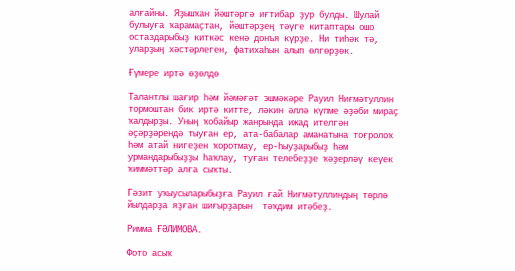алғайны. Яҙышҡан йәштәргә иғтибар ҙур булды. Шулай булыуға ҡарамаҫтан, йәштәрҙең тәүге китаптары ошо остаздарыбыҙ киткәс кенә донъя күрҙе. Ни тиһәк тә, уларҙың хәстәрлеген, фатихаһын алып өлгөрҙөк.

Ғүмере иртә өҙөлдө

Талантлы шағир һәм йәмәғәт эшмәкәре Рауил Ниғмәтуллин тормоштан бик иртә китте, ләкин әллә күпме әҙәби мираҫ ҡалдырҙы. Уның ҡобайыр жанрында ижад ителгән әҫәрҙәрендә тыуған ер, ата-бабалар аманатына тоғролоҡ һәм атай нигеҙен ҡоротмау, ер-һыуҙарыбыҙ һәм урмандарыбыҙҙы һаҡлау, туған телебеҙҙе ҡәҙерләү кеүек ҡиммәттәр алға сыҡты.

Гәзит уҡыусыларыбыҙға Рауил ғай Ниғмәтуллиндың төрлө йылдарҙа яҙған шиғырҙарын  тәҡдим итәбеҙ.

Римма ҒӘЛИМОВА.

Фото асыҡ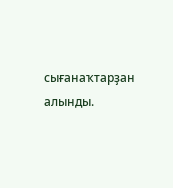сығанаҡтарҙан алынды.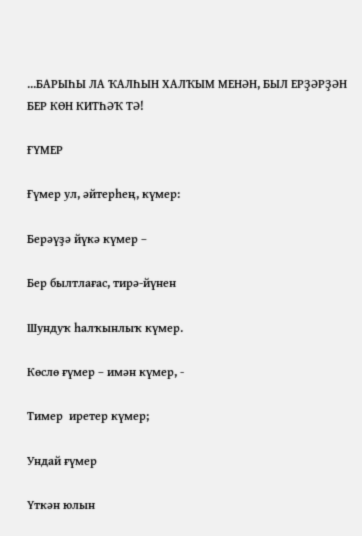...БАРЫҺЫ ЛА ҠАЛҺЫН ХАЛҠЫМ МЕНӘН, БЫЛ ЕРҘӘРҘӘН БЕР КӨН КИТҺӘҠ ТӘ!

ҒҮМЕР

Ғүмер ул, әйтерһең, күмер:

Берәүҙә йүкә күмер –

Бер былтлағас, тирә-йүнен

Шундуҡ һалҡынлыҡ күмер.

Көслө ғүмер – имән күмер, -

Тимер  иретер күмер;

Ундай ғүмер

Үткән юлын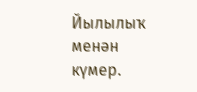Йылылыҡ менән күмер.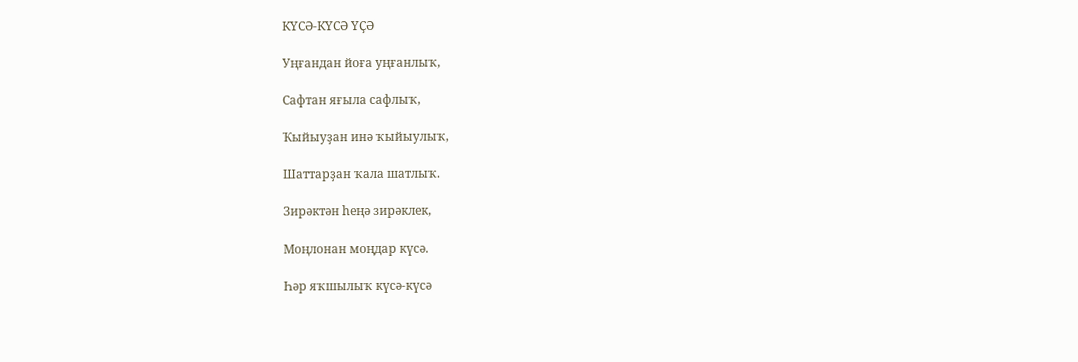КҮСӘ-КҮСӘ ҮҪӘ

Уңғандан йоға уңғанлыҡ,

Сафтан яғыла сафлыҡ,

Ҡыйыуҙан инә ҡыйыулыҡ,

Шаттарҙан ҡала шатлыҡ.

Зирәктән һеңә зирәклек,

Моңлонан моңдар күсә.

Һәр яҡшылыҡ күсә-күсә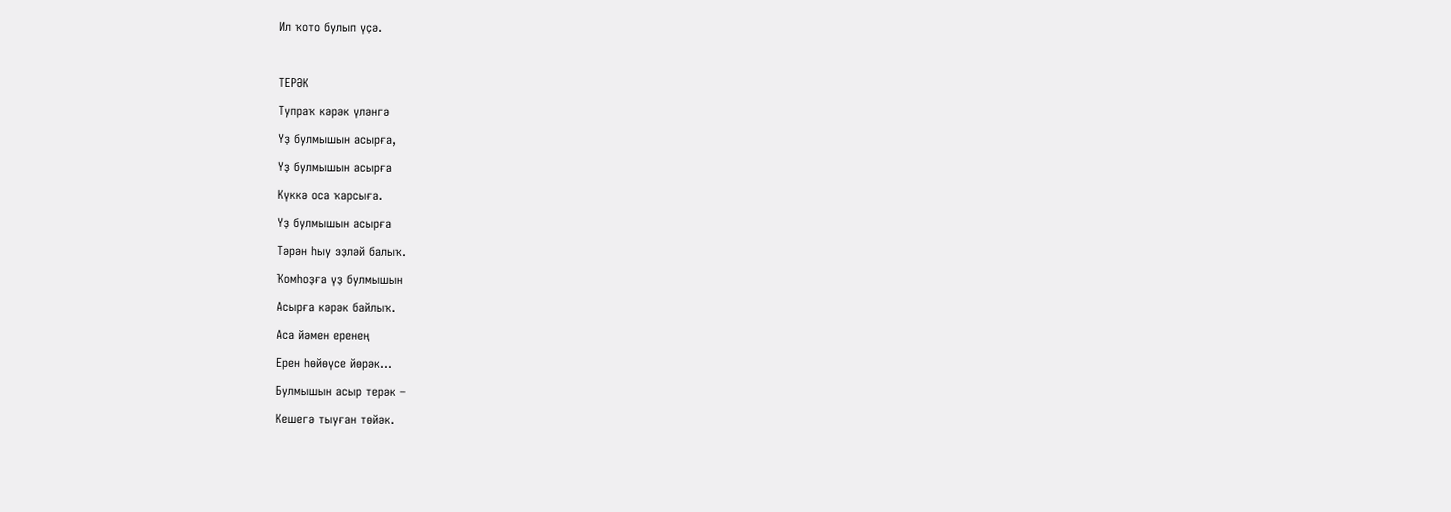Ил ҡото булып үҫә.



ТЕРӘК

Тупраҡ кәрәк үләнгә

Үҙ булмышын асырға,

Үҙ булмышын асырға

Күккә оса ҡарсыға.

Үҙ булмышын асырға

Тәрән һыу эҙләй балыҡ.

Ҡомһоҙға үҙ булмышын

Асырға кәрәк байлыҡ.

Аса йәмен еренең

Ерен һөйөүсе йөрәк...

Булмышын асыр терәк –

Кешегә тыуған төйәк.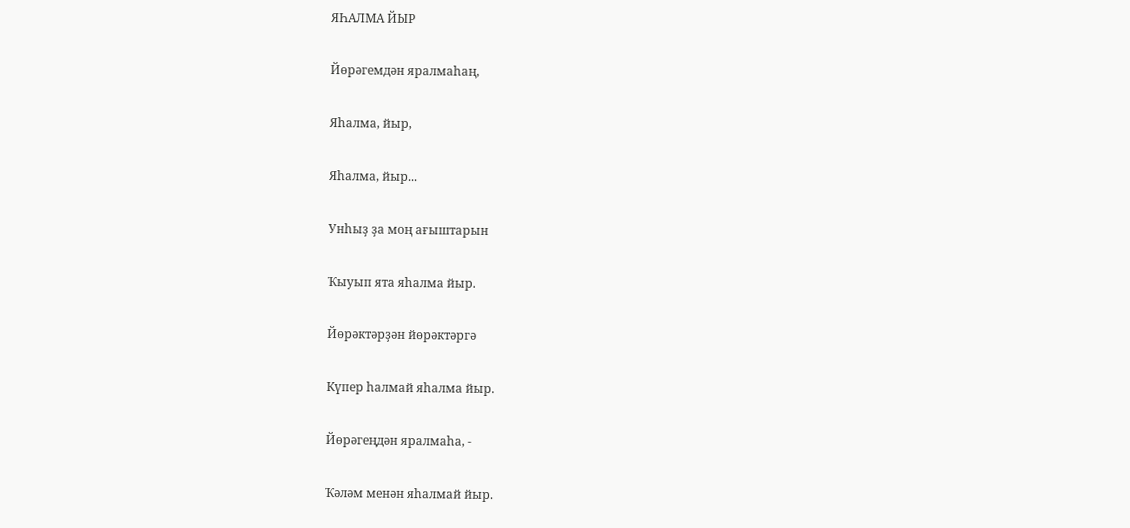ЯҺАЛМА ЙЫР

Йөрәгемдән яралмаһаң,

Яһалма, йыр,

Яһалма, йыр...

Унһыҙ ҙа моң ағыштарын

Ҡыуып ята яһалма йыр.

Йөрәктәрҙән йөрәктәргә

Күпер һалмай яһалма йыр.

Йөрәгеңдән яралмаһа, -

Ҡәләм менән яһалмай йыр.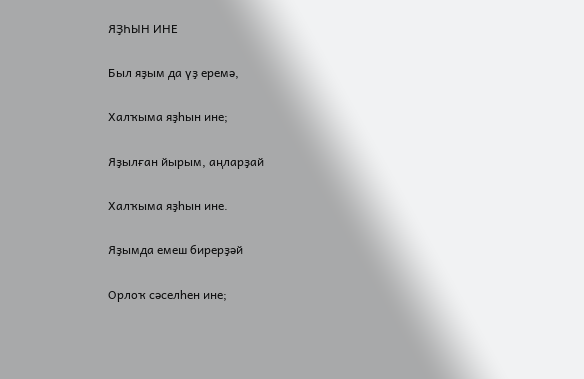ЯҘҺЫН ИНЕ

Был яҙым да үҙ еремә,

Халҡыма яҙһын ине;

Яҙылған йырым, аңларҙай

Халҡыма яҙһын ине.

Яҙымда емеш бирерҙәй

Орлоҡ сәселһен ине;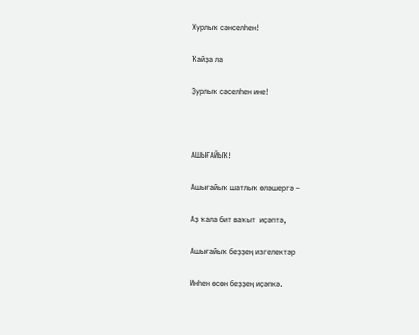Хурлыҡ сәнселһен!

Ҡайҙа ла

Ҙурлыҡ сәселһен ине!



АШЫҒАЙЫҠ!

Ашығайыҡ шатлыҡ өләшергә –

Аҙ ҡала бит ваҡыт  иҫәптә,

Ашығайыҡ беҙҙең изгелектәр

Инһен өсөн беҙҙең иҫәпкә.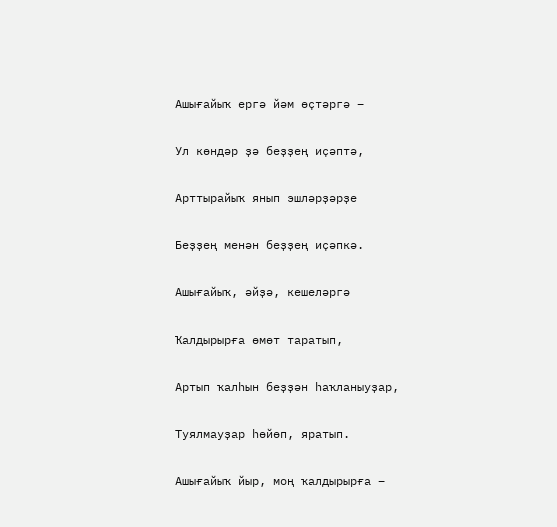Ашығайыҡ ергә йәм өҫтәргә –

Ул көндәр ҙә беҙҙең иҫәптә,

Арттырайыҡ янып эшләрҙәрҙе

Беҙҙең менән беҙҙең иҫәпкә.

Ашығайыҡ, әйҙә, кешеләргә

Ҡалдырырға өмөт таратып,

Артып ҡалһын беҙҙән һаҡланыуҙар,

Туялмауҙар һөйөп, яратып.

Ашығайыҡ йыр, моң ҡалдырырға –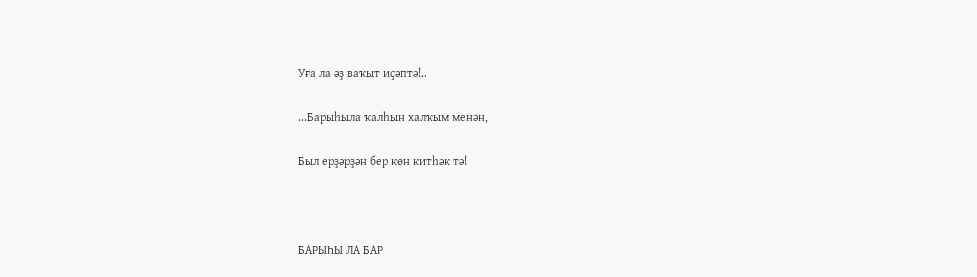Уға ла әҙ ваҡыт иҫәптә!..

...Барыһыла ҡалһын халҡым менән,

Был ерҙәрҙән бер көн китһәк тә!



БАРЫҺЫ ЛА БАР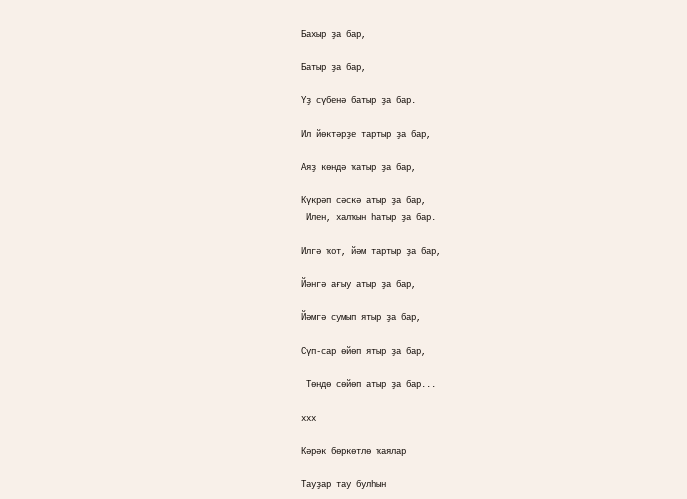Бахыр ҙа бар,

Батыр ҙа бар,

Үҙ сүбенә батыр ҙа бар.

Ил йөктәрҙе тартыр ҙа бар,

Аяҙ көндә ҡатыр ҙа бар,

Күкрәп сәскә атыр ҙа бар,
 Илен, халҡын һатыр ҙа бар.

Илгә ҡот, йәм тартыр ҙа бар,

Йәнгә ағыу атыр ҙа бар,

Йәмгә сумып ятыр ҙа бар,

Сүп-сар өйөп ятыр ҙа бар,

 Төндө сөйөп атыр ҙа бар...

ххх

Кәрәк бөркөтлө ҡаялар

Тауҙар тау булһын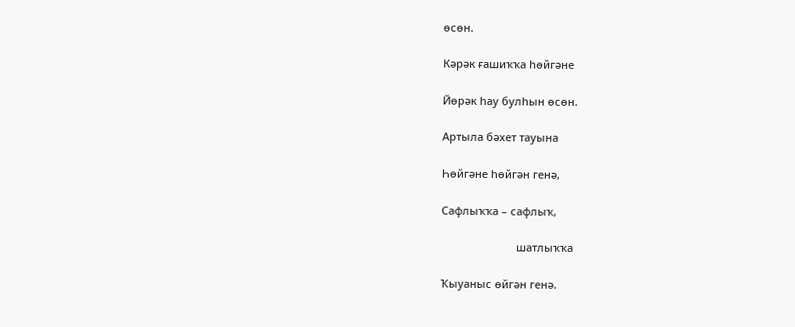өсөн.

Кәрәк ғашиҡҡа һөйгәне

Йөрәк һау булһын өсөн.

Артыла бәхет тауына

Һөйгәне һөйгән генә,

Сафлыҡҡа – сафлыҡ,

                         шатлыҡҡа

Ҡыуаныс өйгән генә.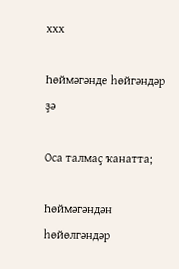ххх

Һөймәгәнде һөйгәндәр ҙә

Оса талмаҫ ҡанатта;

Һөймәгәндән һөйөлгәндәр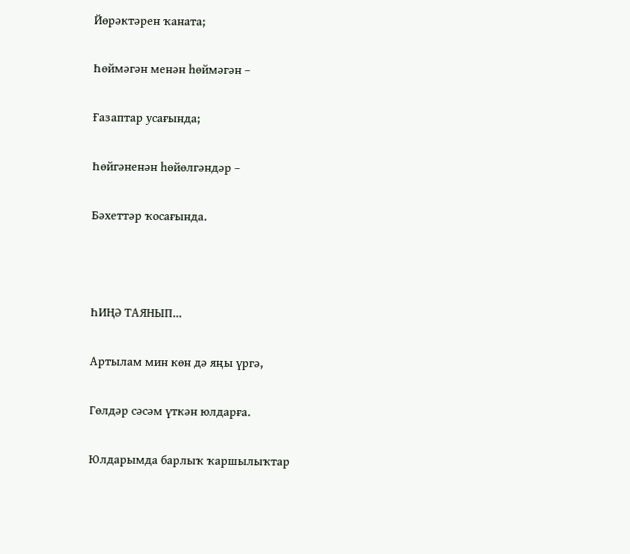Йөрәктәрен ҡаната;

Һөймәгән менән һөймәгән –

Ғазаптар усағында;

Һөйгәненән һөйөлгәндәр –

Бәхеттәр ҡосағында.



ҺИҢӘ ТАЯНЫП...

Артылам мин көн дә яңы үргә,

Гөлдәр сәсәм үткән юлдарға.

Юлдарымда барлыҡ ҡаршылыҡтар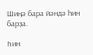Шиңә бара йәндә һин барҙа.

Һин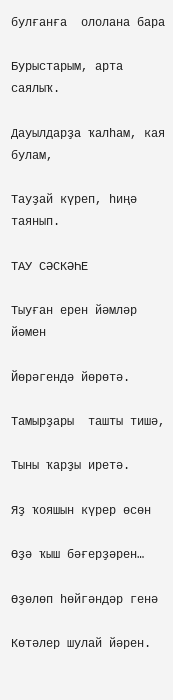булғанға  ололана бара

Бурыстарым, арта саялыҡ.

Дауылдарҙа ҡалһам, кая булам,

Тауҙай күреп, һиңә таянып.

ТАУ СӘСКӘҺЕ

Тыуған ерен йәмләр йәмен

Йөрәгендә йөрөтә.

Тамырҙары  ташты тишә,

Тыны ҡарҙы иретә.

Яҙ ҡояшын күрер өсөн

Өҙә ҡыш бәғерҙәрен…

Өҙөлөп һөйгәндәр генә

Көтәлер шулай йәрен.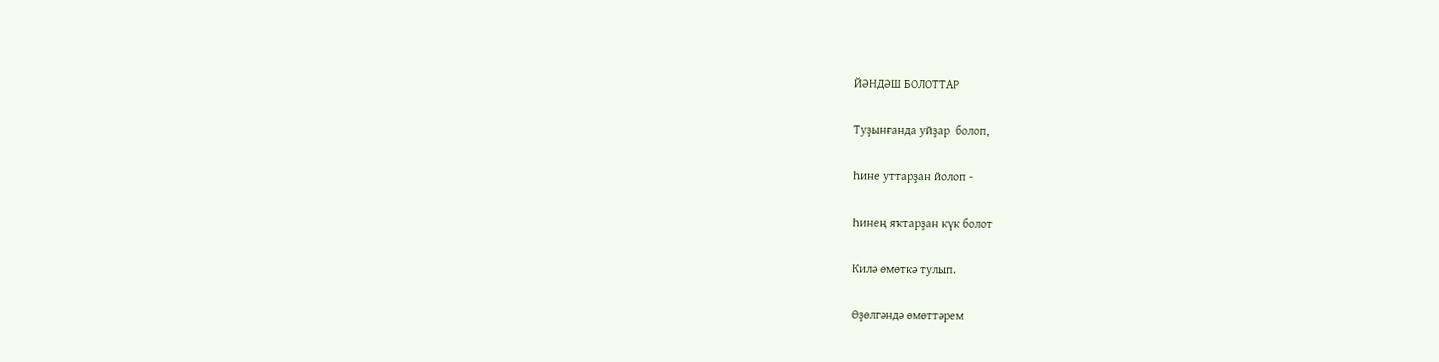ЙӘНДӘШ БОЛОТТАР

Туҙынғанда уйҙар  болоп,

Һине уттарҙан йолоп -

Һинең яҡтарҙан күк болот

Килә өмөткә тулып.

Өҙөлгәндә өмөттәрем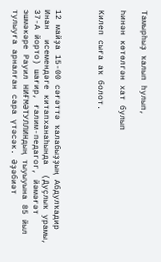Тамырһыҙ ҡалып һулып,

Һинән көтөлгән хат булып

Килеп сыға аҡ болот.



12 майҙа 15-00 сәғәттә ҡалабыҙҙың Абдулҡадир Инан  исемендәге китапханаһында  (Дуҫлыҡ урамы, 37-А йорто) шағир, ғалим-педагог, йәмәғәт эшмәкәре Рауил НИҒМӘТУЛЛИНдың тыуыуына 85 йыл тулыуға арналған сара үтәсәк. Әҙәбиәт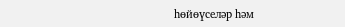һөйөүселәр һәм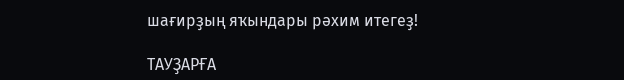шағирҙың яҡындары рәхим итегеҙ!

ТАУҘАРҒА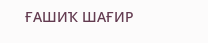ҒАШИҠ ШАҒИР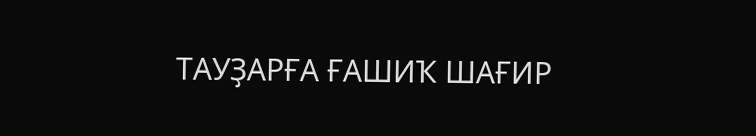ТАУҘАРҒА ҒАШИҠ ШАҒИР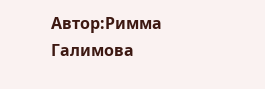Автор:Римма Галимова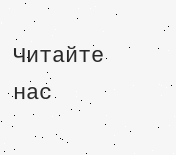Читайте нас